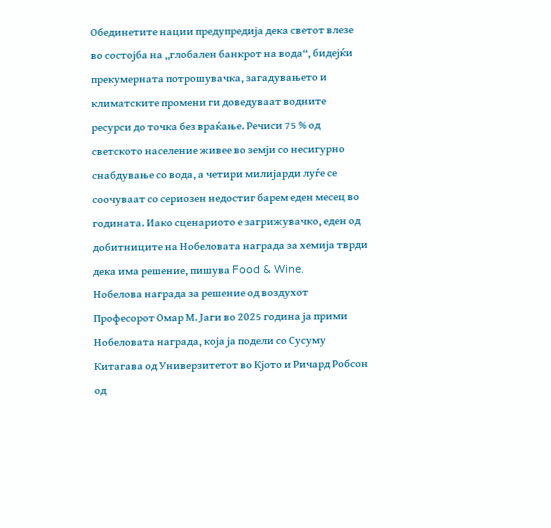Обединетите нации предупредија дека светот влезе во состојба на „глобален банкрот на вода“, бидејќи прекумерната потрошувачка, загадувањето и климатските промени ги доведуваат водните ресурси до точка без враќање. Речиси 75 % од светското население живее во земји со несигурно снабдување со вода, а четири милијарди луѓе се соочуваат со сериозен недостиг барем еден месец во годината. Иако сценариото е загрижувачко, еден од добитниците на Нобеловата награда за хемија тврди дека има решение, пишува Food & Wine.
Нобелова награда за решение од воздухот
Професорот Омар М. Јаги во 2025 година ја прими Нобеловата награда, која ја подели со Сусуму Китагава од Универзитетот во Кјото и Ричард Робсон од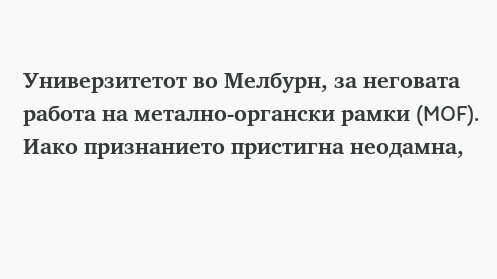Универзитетот во Мелбурн, за неговата работа на метално-органски рамки (MOF). Иако признанието пристигна неодамна,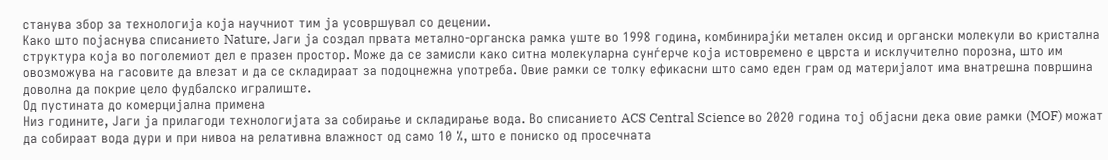станува збор за технологија која научниот тим ја усовршувал со децении.
Како што појаснува списанието Nature, Јаги ја создал првата метално-органска рамка уште во 1998 година, комбинирајќи метален оксид и органски молекули во кристална структура која во поголемиот дел е празен простор. Може да се замисли како ситна молекуларна сунѓерче која истовремено е цврста и исклучително порозна, што им овозможува на гасовите да влезат и да се складираат за подоцнежна употреба. Овие рамки се толку ефикасни што само еден грам од материјалот има внатрешна површина доволна да покрие цело фудбалско игралиште.
Од пустината до комерцијална примена
Низ годините, Јаги ја прилагоди технологијата за собирање и складирање вода. Во списанието ACS Central Science во 2020 година тој објасни дека овие рамки (MOF) можат да собираат вода дури и при нивоа на релативна влажност од само 10 %, што е пониско од просечната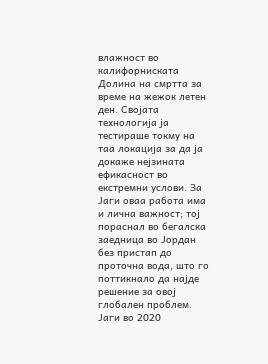влажност во калифорниската Долина на смртта за време на жежок летен ден. Својата технологија ја тестираше токму на таа локација за да ја докаже нејзината ефикасност во екстремни услови. За Јаги оваа работа има и лична важност; тој пораснал во бегалска заедница во Јордан без пристап до проточна вода, што го поттикнало да најде решение за овој глобален проблем.
Јаги во 2020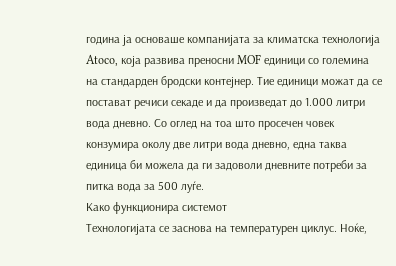година ја основаше компанијата за климатска технологија Atoco, која развива преносни MOF единици со големина на стандарден бродски контејнер. Тие единици можат да се постават речиси секаде и да произведат до 1.000 литри вода дневно. Со оглед на тоа што просечен човек конзумира околу две литри вода дневно, една таква единица би можела да ги задоволи дневните потреби за питка вода за 500 луѓе.
Како функционира системот
Технологијата се заснова на температурен циклус. Ноќе,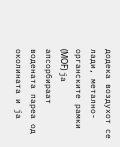додека воздухот се лади, метално-органските рамки (MOF) ја апсорбираат водената пареа од околината и ја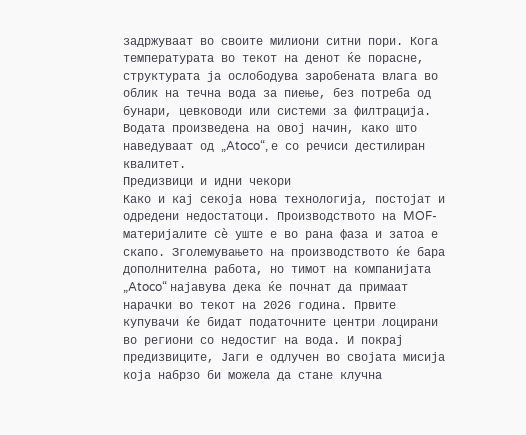задржуваат во своите милиони ситни пори. Кога температурата во текот на денот ќе порасне, структурата ја ослободува заробената влага во облик на течна вода за пиење, без потреба од бунари, цевководи или системи за филтрација. Водата произведена на овој начин, како што наведуваат од „Atoco“, е со речиси дестилиран квалитет.
Предизвици и идни чекори
Како и кај секоја нова технологија, постојат и одредени недостатоци. Производството на MOF-материјалите сè уште е во рана фаза и затоа е скапо. Зголемувањето на производството ќе бара дополнителна работа, но тимот на компанијата „Atoco“ најавува дека ќе почнат да примаат нарачки во текот на 2026 година. Првите купувачи ќе бидат податочните центри лоцирани во региони со недостиг на вода. И покрај предизвиците, Јаги е одлучен во својата мисија која набрзо би можела да стане клучна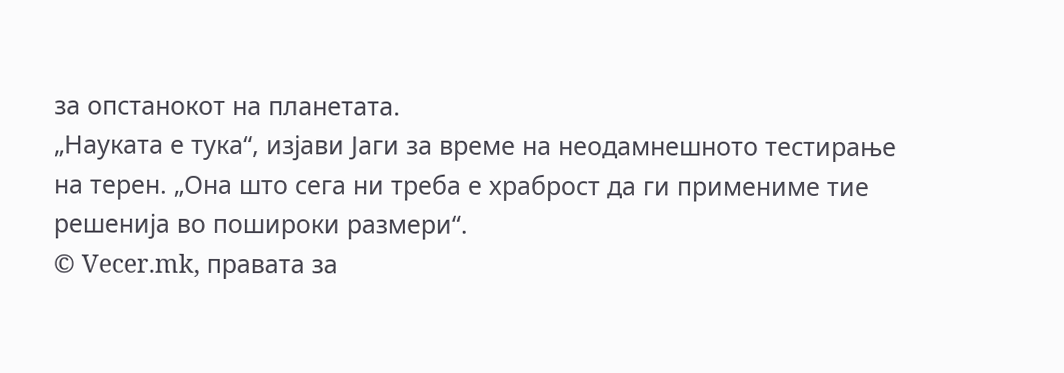за опстанокот на планетата.
„Науката е тука“, изјави Јаги за време на неодамнешното тестирање на терен. „Она што сега ни треба е храброст да ги примениме тие решенија во пошироки размери“.
© Vecer.mk, правата за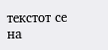текстот се на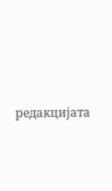редакцијата